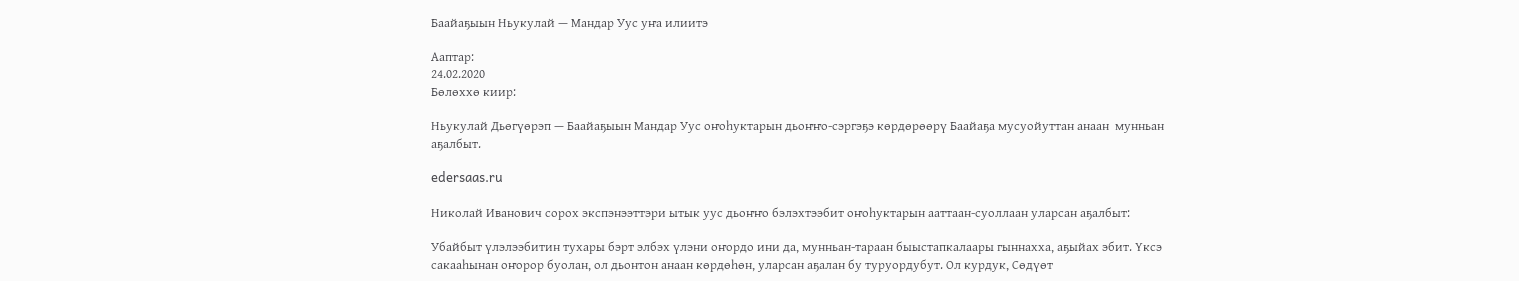Баайаҕыын Ньукулай — Мандар Уус уҥа илиитэ

Ааптар:
24.02.2020
Бөлөххө киир:

Ньукулай Дьөгүөрэп — Баайаҕыын Мандар Уус оҥоһуктарын дьоҥҥо-сэргэҕэ көрдөрөөрү Баайаҕа мусуойуттан анаан  мунньан аҕалбыт.

edersaas.ru

Николай Иванович сорох экспэнээттэри ытык уус дьоҥҥо бэлэхтээбит оҥоһуктарын ааттаан-суоллаан уларсан аҕалбыт:

Убайбыт үлэлээбитин тухары бэрт элбэх үлэни оҥордо ини да, мунньан-тараан быыстапкалаары гыннахха, аҕыйах эбит. Үксэ сакааһынан оҥорор буолан, ол дьонтон анаан көрдөһөн, уларсан аҕалан бу туруордубут. Ол курдук, Сөдүөт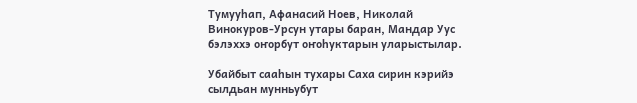Тумууһап, Афанасий Ноев, Николай Винокуров-Урсун утары баран, Мандар Уус бэлэххэ оҥорбут оҥоһуктарын уларыстылар.

Убайбыт сааһын тухары Саха сирин кэрийэ сылдьан мунньубут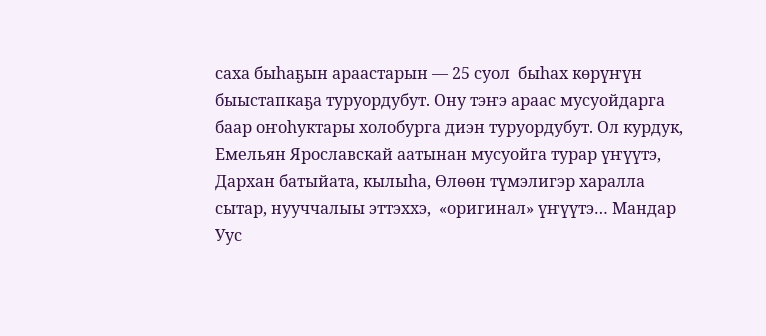саха быһаҕын араастарын — 25 суол  быһах көрүҥүн быыстапкаҕа туруордубут. Ону тэҥэ араас мусуойдарга баар оҥоһуктары холобурга диэн туруордубут. Ол курдук, Емельян Ярославскай аатынан мусуойга турар үҥүүтэ, Дархан батыйата, кылыһа, Өлөөн түмэлигэр харалла сытар, нууччалыы эттэххэ,  «оригинал» үҥүүтэ… Мандар Уус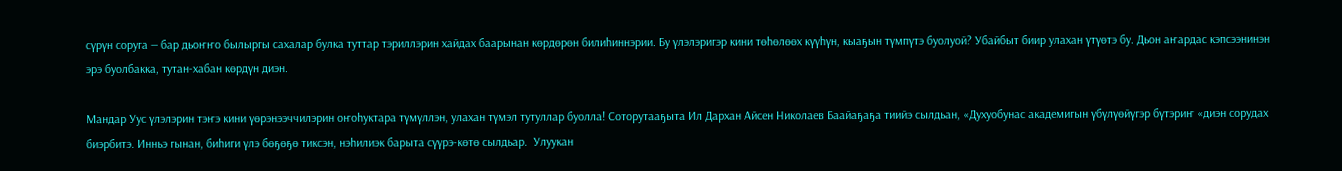сүрүн соруга — бар дьоҥҥо былыргы сахалар булка туттар тэриллэрин хайдах баарынан көрдөрөн билиһиннэрии. Бу үлэлэригэр кини төһөлөөх күүһүн, кыаҕын түмпүтэ буолуой? Убайбыт биир улахан үтүөтэ бу. Дьон аҥардас кэпсээнинэн эрэ буолбакка, тутан-хабан көрдүн диэн.

Мандар Уус үлэлэрин тэҥэ кини үөрэнээччилэрин оҥоһуктара түмүллэн, улахан түмэл тутуллар буолла! Соторутааҕыта Ил Дархан Айсен Николаев Баайаҕаҕа тиийэ сылдьан, «Духуобунас академигын үбүлүөйүгэр бүтэриҥ «диэн сорудах биэрбитэ. Инньэ гынан, биһиги үлэ бөҕөҕө тиксэн, нэһилиэк барыта сүүрэ-көтө сылдьар.  Улуукан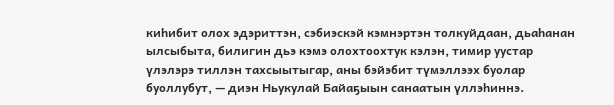киһибит олох эдэриттэн, сэбиэскэй кэмнэртэн толкуйдаан, дьаһанан ылсыбыта, билигин дьэ кэмэ олохтоохтук кэлэн, тимир уустар үлэлэрэ тиллэн тахсыытыгар, аны бэйэбит түмэллээх буолар буоллубут, — диэн Ньукулай Байаҕыын санаатын үллэһиннэ.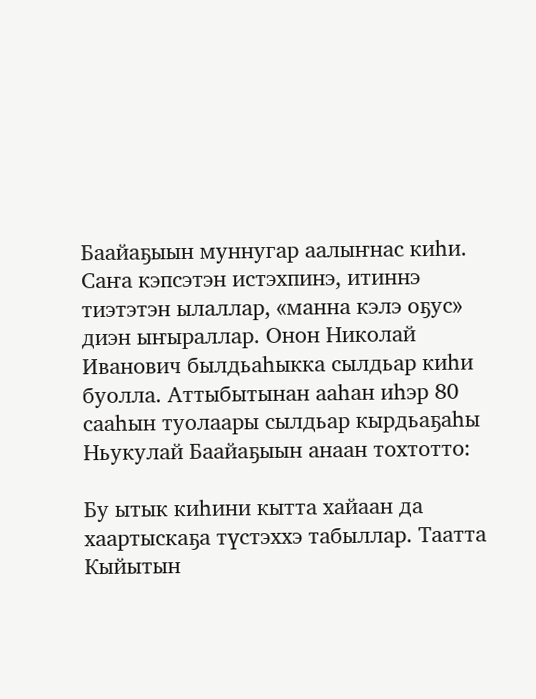Баайаҕыын муннугар аалыҥнас киһи. Саҥа кэпсэтэн истэхпинэ, итиннэ тиэтэтэн ылаллар, «манна кэлэ оҕус» диэн ыҥыраллар. Онон Николай Иванович былдьаһыкка сылдьар киһи буолла. Аттыбытынан ааһан иһэр 80 сааһын туолаары сылдьар кырдьаҕаһы Ньукулай Баайаҕыын анаан тохтотто:

Бу ытык киһини кытта хайаан да хаартыскаҕа түстэххэ табыллар. Таатта Кыйытын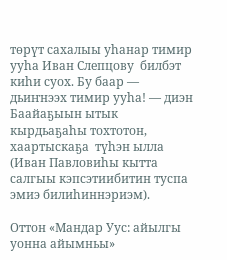төрүт сахалыы уһанар тимир ууһа Иван Слепцову  билбэт киһи суох. Бу баар — дьиҥнээх тимир ууһа! — диэн Баайаҕыын ытык кырдьаҕаһы тохтотон, хаартыскаҕа  түһэн ылла (Иван Павловиһы кытта салгыы кэпсэтиибитин туспа эмиэ билиһиннэриэм).

Оттон «Мандар Уус: айылгы уонна айымньы»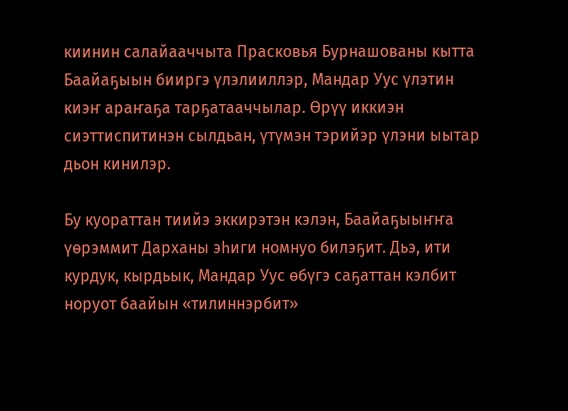киинин салайааччыта Прасковья Бурнашованы кытта Баайаҕыын бииргэ үлэлииллэр, Мандар Уус үлэтин киэҥ араҥаҕа тарҕатааччылар. Өрүү иккиэн сиэттиспитинэн сылдьан, үтүмэн тэрийэр үлэни ыытар дьон кинилэр.

Бу куораттан тиийэ эккирэтэн кэлэн, Баайаҕыыҥҥа үөрэммит Дарханы эһиги номнуо билэҕит. Дьэ, ити курдук, кырдьык, Мандар Уус өбүгэ саҕаттан кэлбит норуот баайын «тилиннэрбит»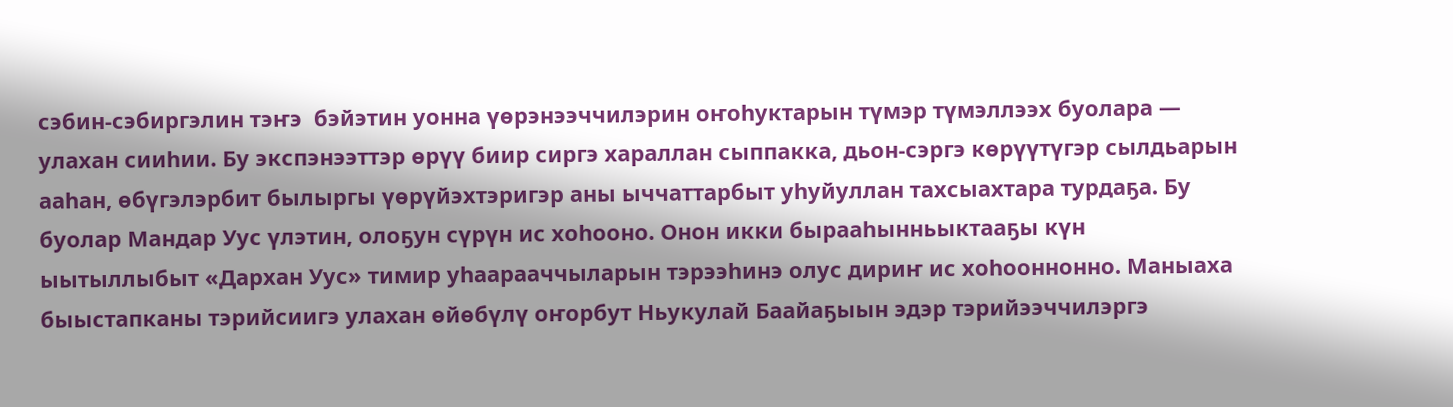сэбин-сэбиргэлин тэҥэ  бэйэтин уонна үөрэнээччилэрин оҥоһуктарын түмэр түмэллээх буолара — улахан сииһии. Бу экспэнээттэр өрүү биир сиргэ хараллан сыппакка, дьон-сэргэ көрүүтүгэр сылдьарын ааһан, өбүгэлэрбит былыргы үөрүйэхтэригэр аны ыччаттарбыт уһуйуллан тахсыахтара турдаҕа. Бу буолар Мандар Уус үлэтин, олоҕун сүрүн ис хоһооно. Онон икки бырааһынньыктааҕы күн ыытыллыбыт «Дархан Уус» тимир уһаарааччыларын тэрээһинэ олус дириҥ ис хоһооннонно. Маныаха быыстапканы тэрийсиигэ улахан өйөбүлү оҥорбут Ньукулай Баайаҕыын эдэр тэрийээччилэргэ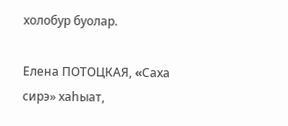холобур буолар.

Елена ПОТОЦКАЯ, «Cаха сирэ» хаһыат,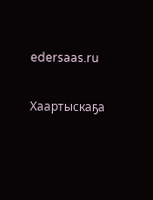edersaas.ru

Хаартыскаҕа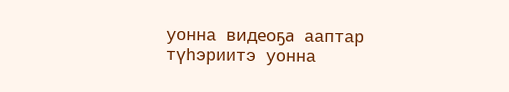уонна видеоҕа ааптар түһэриитэ уонна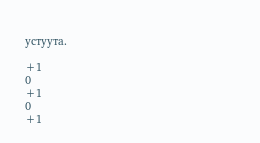устуута.

+1
0
+1
0
+1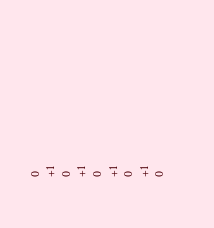0
+1
0
+1
0
+1
0
+1
0